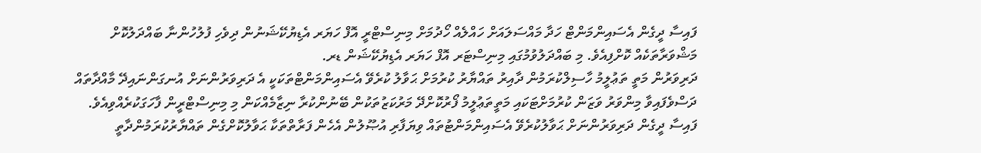ފައިސާ ދީގެން އެސައިންމަންޓް ހަދާ މައްސަލައަށް ހައްލެއް ހޯދުމަށް މިނިސްޓްރީ އޮފް ހަޔަރ އެޑިޔުކޭޝަނުން ދިވެހި ފުލުހުންނާ ބައްދަލުކޮށް މަޝްވަރާތަކެއް ކޮށްފިއެވެ. މި ބައްދަލުވުމުގައި މިނިސްޓަރ އޮފް ހަޔަރ އެޑިޔުކޭޝަން ޑރ.
ދަރިވަރުން މަތީ ތަޢުލީމު ހާސިލްކުރަމުން ދާއިރު ތައްޔާރު ކުރުމަށް ޙަވާލު ކުރެވޭ އެސައިންމަންޓްތަކަކީ އެ ދަރިވަރުންނަށް އުނގަންނައިދޭ މާއްދާތައް ދަސްވެފައިވާ މިންވަރު ވަޒަން ކުރުމަށްޓަކައި މަތީތަޢުލީމު ފޯރުކޮށްދޭ މަރުކަޒުތަކުން ބޭނުންކުރާ ނިޒާމެއްކަން މި މިނިސްޓްރީން ފާހަގަކުރެއްވިއެވެ.
ފައިސާ ދީގެން ދަރިވަރުންނަށް ޙަވާލުކުރެވޭ އެސައިންމަންޓުތައް ވިޔަފާރި އުޞޫލުން އެހެން ފަރާތްތަކާ ޙަވާލުކޮށްގެން ތައްޔާރުކުރަމުންދާތީ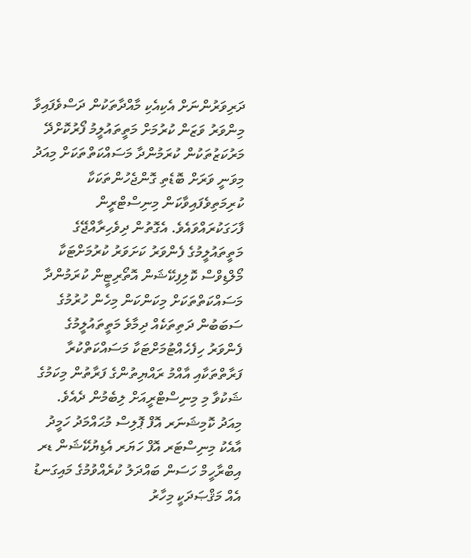ދަރިވަރުންނަށް އެކިއެކި މާއްދާތަކުން ދަސްވެފައިވާ މިންވަރު ވަޒަން ކުރުމަށް މަތީތައުލީމު ފޯރުކޮށްދޭ މަރުކަޒުތަކުން ކުރަމުންދާ މަސައްކަތްތަކަށް މިއަދު މިވަނީ ވަރަށް ބޮޑެތި ގޮންޖެހުންތަކަކާ ކުރިމަތިވެފައިވާކަން މިނިސްޓްރީން ފާހަގަކުރައްވައެވެ. އެގޮތުން ދިވެހިރާއްޖޭގެ މަތީތައުލީމުގެ ފެންވަރު ކަށަވަރު ކުރުމަށްޓަކާ މޯލްޑިވްސް ކޮލިފިކޭޝަން އޮތޯރިޓީން ކުރަމުންދާ މަސައްކަތްތަކަށް މިކަންކަން މިހެން ހުރުމުގެ ސަބަބުން ދަތިތަކެއް ދިމާވެ މަތީތައުލީމުގެ ފެންވަރު ހިފެހެއްޓުމަށްޓަކާ މަސައްކަތްކުރާ ފަރާތްތަކާއި އާއްމު ރައްޔިތުންގެ ފަރާތުން މިކަމުގެ ޝަކުވާ މި މިނިސްޓްރީއަށް ލިބެމުން ދެއެވެ.
މިއަދު ކޮމިޝަނަރ އޮފް ޕޮލިސް މުޙައްމަދު ހަމީދު އާއެކު މިނިސްޓަރ އޮފް ހަޔަރ އެޑިޔުކޭޝަން ޑރ އިބްރާހީމް ހަސަން ބައްދަލު ކުރެއްވުމުގެ މައިގަނޑު އެއް މަޤްޞަދަކީ މިހާރު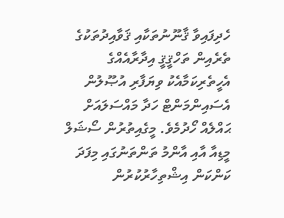ހެދިފައިވާ ޤާނޫނުތަކާއި ޤަވާއިދުތަކުގެ ތެރެއިން ތަހްޤީޤީ އިދާރާއެއްގެ އެހީތެރިކަމާއެކު ވިޔަފާރި އުޞޫލުން އެސައިންމަންޓް ހަދާ މައްސަލައަށް ޙައްލެއް ހޯދުމެވެ. މީގެއިތުރުން ސޯޝަލް މީޑިއާ އާއި އާންމު ތަންތަނުގައި މިފަދަ ކަންކަން އިޝްތިހާރުކުރުން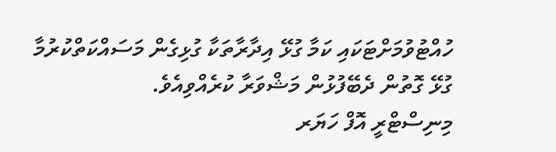ހުއްޓުވުމަށްޓަކައި ކަމާ ގުޅޭ އިދާރާތަކާ ގުޅިގެން މަސައްކަތްކުރުމާ ގުޅޭ ގޮތުން ދެބޭފުޅުން މަޝްވަރާ ކުރެއްވިއެވެ.
މިނިސްޓްރީ އޮފް ހަޔަރ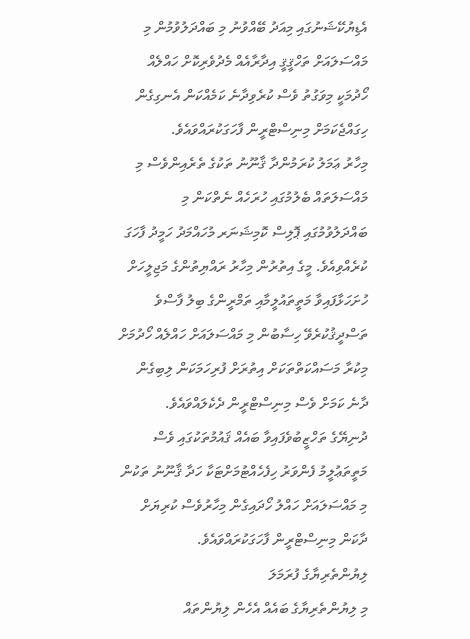އެޑިޔުކޭޝަނުގައި މިއަދު ބޭއްވުނު މި ބައްދަލުވުމުން މި މައްސަލައަށް ތަހްޤީޤީ އިދާރާއެއް މެދުވެރިކޮށް ހައްލެއް ހޯދުމަކީ މިވަގުތު ވެސް ކުރެވިދާނެ ކަމެއްކަން އެނގިގެން ހިގައްޖެކަމަށް މިނިސްޓްރީން ފާހަގަކުރައްވައެވެ.
މިހާރު ޢަމަލު ކުރަމުންދާ ޤާނޫނު ތަކުގެ ތެރެއިންވެސް މި މައްސަލަތައް ބެލުމުގައި ހުރަހެއް ނެތްކަން މި ބައްދަލުވުމުގައި ޕޮލިސް ކޮމިޝަނަރ މުހައްމަދު ހަމީދު ފާހަގަ ކުރެއްވިއެވެ. މީގެ އިތުރުން މިހާރު ރައްޔިތުންގެ މަޖިލީހަށް ހުށަހަޅާފައިވާ މަތީތައުލީމާއި ތަމްރީންގެ ބިލު ފާސްވެ ތަސްދީޤުކުރެވޭ ހިސާބުން މި މައްސަލައަށް ހައްލެއް ހޯދުމަށް މިކުރާ މަސައްކަތްތަކަށް އިތުރަށް ފުރިހަމަކަން ލިބިގެން ދާނެ ކަމަށް ވެސް މިނިސްޓްރީން ދެކެލައްވައެވެ.
ދުނިޔޭގެ ތަހްޒީބުވެފައިވާ ބައެއް ޤައުމުތަކުގައި ވެސް މަތީތަޢުލީމު ފެންވަރު ހިފެހެއްޓުމަށްޓަކާ ހަދާ ޤާނޫނު ތަކުން މި މައްސަލައަށް ހައްލު ހޯދައިގެން މިހާރުވެސް ކުރިޔަށް ދާކަން މިނިސްޓްރީން ފާހަގަކުރައްވައެވެ.
ލިޔުންތެރިޔާގެ ފުރަމަލަ
މި ލިޔުންތެރިޔާގެ ބައެއް އެހެން ލިޔުންތައް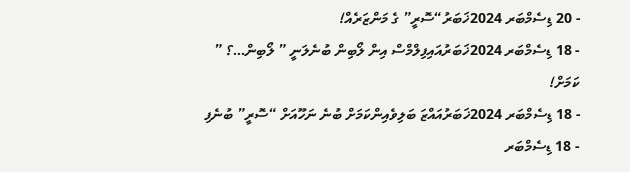- 20 ޑިސެމްބަރ 2024ޚަބަރު“ސޮރީ” ގެ މަންޒަރެއް!
- 18 ޑިސެމްބަރ 2024ޚަބަރުއައިފިލްމްސް އިން ލޯބިން ބުނެލަނީ ” ލޯބިން…؟ ” ކަމަށް!
- 18 ޑިސެމްބަރ 2024ޚަބަރުއައްޒަ ބަލިވެއިންކަމަށް ބުނެ ނަހޫއަށް “ސޮރީ” ބުނެފި
- 18 ޑިސެމްބަރ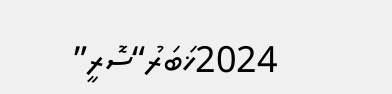2024ޚަބަރު“ސޮރީ”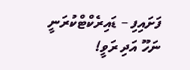ފަށައިފި – ޑައިރެކްޓްކުރަނީ ނަހޫ އަދި ރަވީ!